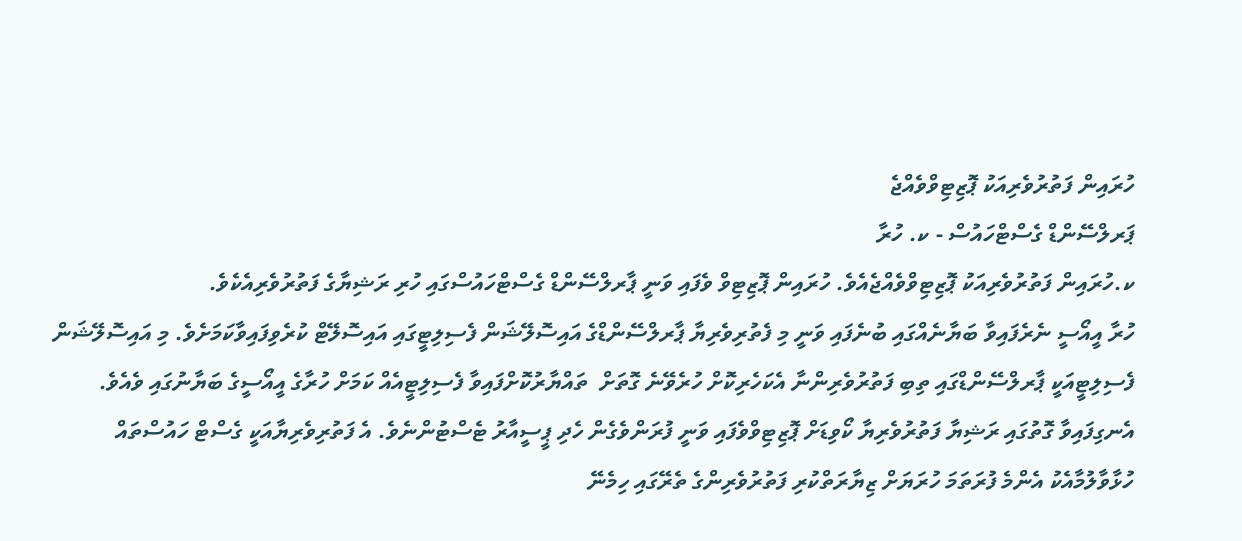ހުރައިން ފަތުރުވެރިއަކު ޕޮޒިޓިވްވެއްޖެ
ޕަރލްސޭންޑް ގެސްޓްހައުސް - ކ. ހުރާ
ކ.ހުރައިން ފަތުރުވެރިއަކު ޕޮޒިޓިވްވެއްޖެއެވެ. ހުރައިން ޕޮޒިޓިވް ވެފައި ވަނީ ޕާރލްސޭންޑް ގެސްޓްހައުސްގައި ހުރި ރަޝިޔާގެ ފަތުރުވެރިއެކެވެ.
ހުރާ އީއޯސީ ނެރެފައިވާ ބަޔާނެއްގައި ބުނެފައި ވަނީ މި ފެތުރިވެރިޔާ ޕާރލްސޭންޑްގެ އައިސޮލޭޝަން ފެސިލިޓީގައި އައިސޮލޭޓް ކުރެވިފައިވާކަމަށެވެ. މި އައިސޮލޭޝަން ފެސިލިޓީއަކީ ޕާރލްސޭންޑްގައި ތިބި ފަތުރުވެރިންނާ އެކަހެރިކޮށް ހުރެވޭނެ ގޮތަށް  ތައްޔާރުކޮށްފައިވާ ފެސިލިޓީއެއް ކަމަށް ހުރާގެ އީއޯސީގެ ބަޔާނުގައި ވެއެވެ. އެނގިފައިވާ ގޮތުގައި ރަޝިޔާ ފަތުރުވެރިޔާ ކޯވިޑަށް ޕޮޒިޓިވްވެފައި ވަނީ ފުރަންވެގެން ހެދި ޕީސީއާރު ޓެސްޓުންނެވެ. އެ ފަތުރިވެރިޔާއަކީ ގެސްޓް ހައުސްތައް ހުޅާވާލުމާއެކު އެންމެ ފުރަތަމަ ހުރަޔަށް ޒިޔާރަތްކުރި ފަތުރުވެރިންގެ ތެރޭގައި ހިމެނޭ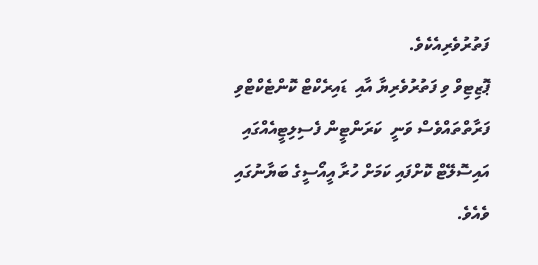ފަތުރުވެރިއެކެވެ.
ޕޮޒިޓިވް ވި ފަތުރުވެރިޔާ އާއި  ޑައިރެކްޓް ކޮންޓެކްޓްވި ފަރާތްތައްވެސް ވަނީ  ކަރަންޓީން ފެސިލިޓީއެއްގައި އައިސޮލޭޓް ކޮށްފައި ކަމަށް ހުރާ އީއޯސީގެ ބަޔާނުގައި ވެއެވެ.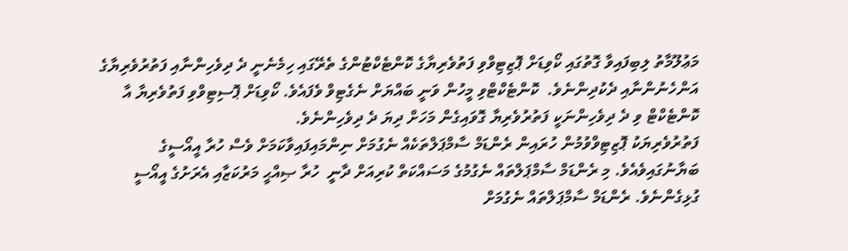މަޢުލޫމާތު ލިބިފައިވާ ގޮތުގައި ކޯވިޑަށް ޕޮޒިޓިވްވި ފަތުވެރިޔާގެ ކޮންޓެކްޓުންގެ ތެރޭގައި ހިމެނެނީ ދެ ދިވެހިންނާއި ފަތުރުވެރިޔާގެ އަންހެނުންނާއި ދެކުދިންނެވެ.  ކޮންޓެކްޓްވި މީހުން ވަނީ ބައްޔަށް ނެގެޓިވް ވެފައެވެ. ކޯވިޑަށް ޕޮސިޓިވްވި ފަތުވެރިޔާ އާ ކޮންޓެކްޓް ވި ދެ ދިވެހިންނަކީ ފަތުރުވެރިޔާ ގޮވައިގެން މަހަށް ދިޔަ ދެ ދިވެހިންނެވެ.
ފަތުރުވެރިޔަކު ޕޮޒިޓިވްވުމުން ހުރައިން ރެންޑަމް ސާމްޕަލްތަކެއް ނެގުމަށް ނިންމައިފައިވާކަމަށް ވެސް ހުރާ އީއޯސީގެ ބަޔާނުގައިވެއެވެ. މި ރެންޑަމް ސާމްޕަލްތައް ނެގުމުގެ މަސައްކަތް ކުރިއަށް ދާނީ  ހުރާ ޞިއްޙީ މަރުކަޒާއި އެރަށުގެ އީއޯސީ ގުޅިގެންނެވެ. ރެންޑަމް ސާމްޕަލްތައް ނެގުމަށް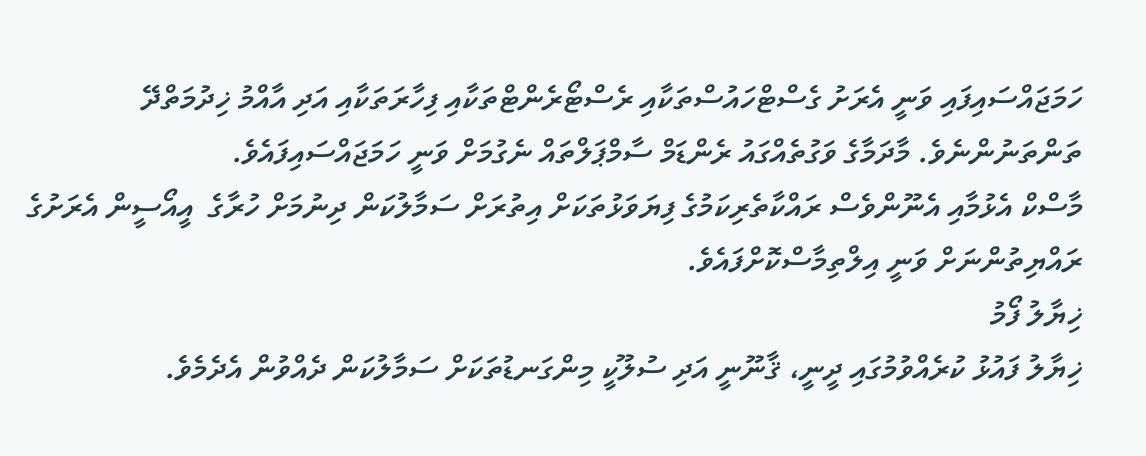ހަމަޖައްސައިފައި ވަނީ އެރަށު ގެސްޓްހައުސްތަކާއި ރެސްޓޯރެންޓްތަކާއި ފިހާރަތަކާއި އަދި އާއްމު ޚިދުމަތްދޭ ތަންތަނުންނެވެ. މާދަމާގެ ވަގުތެއްގައު ރެންޑަމް ސާމްޕަލްތައް ނެގުމަށް ވަނީ ހަމަޖައްސައިފައެވެ.
މާސްކް އެޅުމާއި އެނޫންވެސް ރައްކާތެރިކަމުގެ ފިޔަވަޅުތަކަށް އިތުރަށް ސަމާލުކަން ދިނުމަށް ހުރާގެ  އީއޯސީން އެރަށުގެ ރައްޔިތުންނަށް ވަނީ އިލްތިމާސްކޮށްފައެވެ.
ޚިޔާލު ފޯމު
ޚިޔާލު ފައުޅު ކުރެއްވުމުގައި ދީނީ، ޤާނޫނީ އަދި ސުލޫކީ މިންގަނޑުތަކަށް ސަމާލުކަން ދެއްވުން އެދެމެވެ.